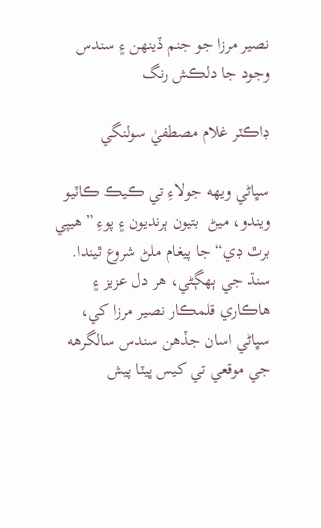نصير مرزا جو جنم ڏينهن ۽ سندس وجود جا دلڪش رنگ

ڊاڪٽر غلام مصطفيٰ سولنگي

سڀاڻي ويهه جولاءِ تي ڪيڪ ڪاٽيو ويندو، ميڻ  بتيون ٻرنديون ۽ پوءِ ”هيپي برٿ ڊي“ جا پيغام ملڻ شروع ٿيندا. سنڌ جي ٻهڳڻي، هر دل عزيز ۽ هاڪاري قلمڪار نصير مرزا کي، سڀاڻي اسان جڏهن سندس سالگرهه جي موقعي تي کيس ڀيٽا پيش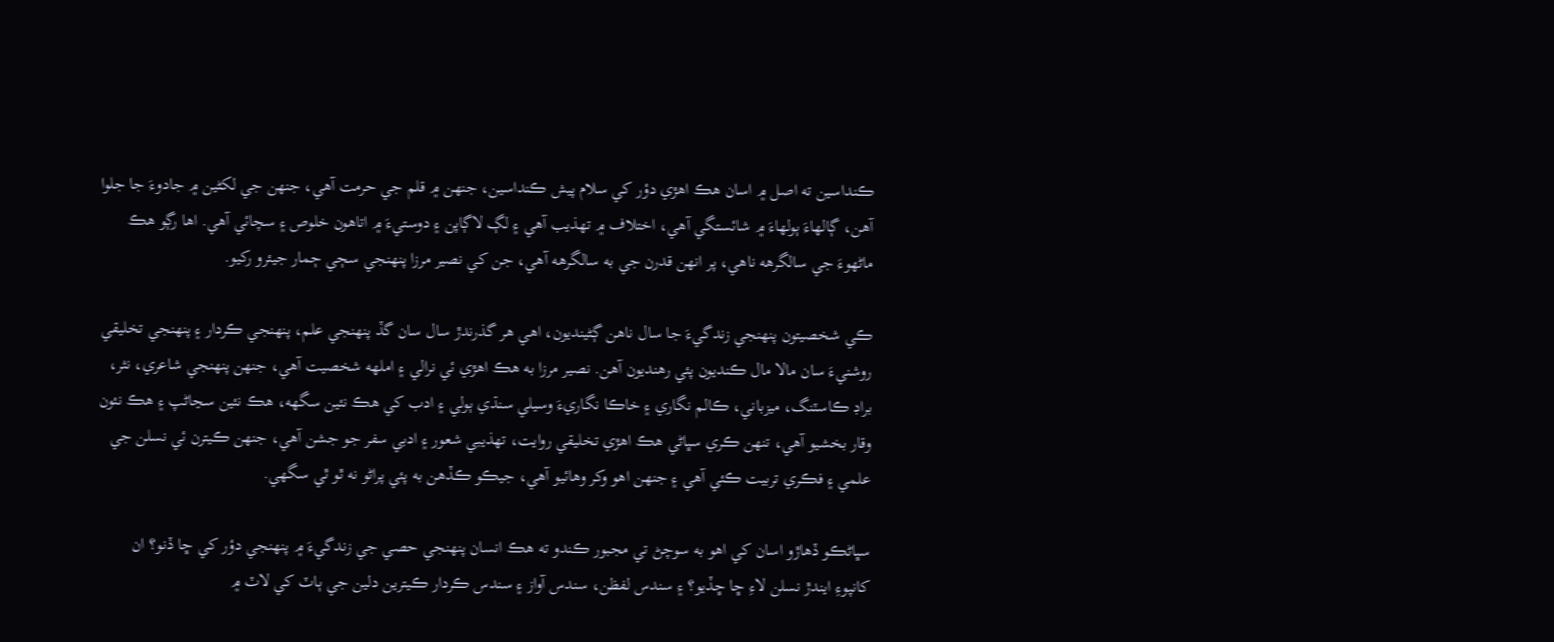ڪنداسين ته اصل ۾ اسان هڪ اهڙي دؤر کي سلام پيش ڪنداسين، جنهن ۾ قلم جي حرمت آهي، جنهن جي لکڻين ۾ جادوءَ جا جلوا آهن، ڳالهاءَ ٻولهاءَ ۾ شائستگي آهي، اختلاف ۾ تهذيب آهي ۽ لڳ لاڳاپن ۽ دوستيءَ ۾ اتاهون خلوص ۽ سچائي آهي. اها رڳو هڪ ماڻهوءَ جي سالگرهه ناهي، پر انهن قدرن جي به سالگرهه آهي، جن کي نصير مرزا پنهنجي سڄي ڄمار جيئرو رکيو.

ڪي شخصيتون پنهنجي زندگيءَ جا سال ناهن ڳڻينديون، اهي هر گذرندڙ سال سان گڏ پنهنجي علم، پنهنجي ڪردار ۽ پنهنجي تخليقي روشنيءَ سان مالا مال ڪنديون پئي رهنديون آهن. نصير مرزا به هڪ اهڙي ئي نرالي ۽ املهه شخصيت آهي، جنهن پنهنجي شاعري، نثر، براڊ ڪاسٽنگ، ميزباني، ڪالم نگاري ۽ خاڪا نگاريءَ وسيلي سنڌي ٻولي ۽ ادب کي هڪ نئين سگهه، هڪ نئين سڃاڻپ ۽ هڪ نئون وقار بخشيو آهي، تنهن ڪري سڀاڻي هڪ اهڙي تخليقي روايت، تهذيبي شعور ۽ ادبي سفر جو جشن آهي، جنهن ڪيترن ئي نسلن جي علمي ۽ فڪري تربيت ڪئي آهي ۽ جنهن اهو وکر وهائيو آهي، جيڪو ڪڏهن به پئي پراڻو نه ٿو ٿي سگهي.

سڀاڻڪو ڏهاڙو اسان کي اهو به سوچڻ تي مجبور ڪندو ته هڪ انسان پنهنجي حصي جي زندگيءَ ۾ پنهنجي دؤر کي ڇا ڏنو؟ ان کانپوءِ ايندڙ نسلن لاءِ ڇا ڇڏيو؟ ۽ سندس لفظن، سندس آواز ۽ سندس ڪردار ڪيترين دلين جي ٻاٽ کي لاٽ ۾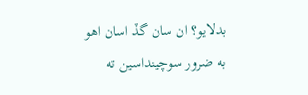بدلايو؟ ان سان گڏ اسان اهو به ضرور سوچينداسين ته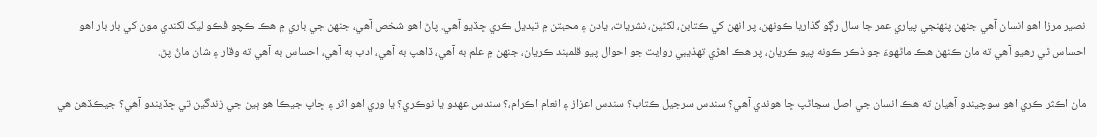نصير مرزا اهو انسان آهي جنهن پنهنجي پياري عمر جا سال رڳو گذاريا ڪونهن، پر انهن کي ڪتابن، لکڻين، نشريات، يادن ۽ محبتن ۾ تبديل ڪري ڇڏيو آهي. پاڻ اهو شخص آهي، جنهن جي باري ۾ هڪ ڪچو ڦڪو ليک لکندي مون کي بار بار اهو احساس ٿي رهيو آهي ته مان ڪنهن هڪ ماڻهوءَ جو ذڪر ڪونه پيو ڪريان، پر هڪ اهڙي تهذيبي روايت جو احوال پيو قلمبند ڪريان، جنهن ۾ علم به آهي، ڏاهپ به آهي، ادب به آهي، احساس به آهي ته وقار ۽ شان مانُ پڻ.

مان اڪثر ڪري اهو سوچيندو آهيان ته هڪ انسان جي اصل سڃاڻپ ڇا هوندي آهي؟ سندس سرجيل ڪتاب؟ سندس اعزاز ۽ انعام اڪرام،؟ سندس عهدو يا نوڪري؟ يا وري اهو اثر ۽ ڇاپ جيڪا هو ٻين جي زندگين تي ڇڏيندو آهي؟ جيڪڏهن هي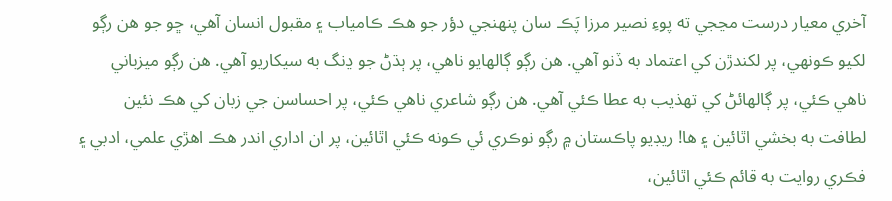آخري معيار درست مڃجي ته پوءِ نصير مرزا پَڪ سان پنهنجي دؤر جو هڪ ڪامياب ۽ مقبول انسان آهي، ڇو جو هن رڳو لکيو ڪونهي، پر لکندڙن کي اعتماد به ڏنو آهي. هن رڳو ڳالهايو ناهي، پر ٻڌڻ جو ڍنگ به سيکاريو آهي. هن رڳو ميزباني ناهي ڪئي، پر ڳالهائڻ کي تهذيب به عطا ڪئي آهي. هن رڳو شاعري ناهي ڪئي، پر احساسن جي زبان کي هڪ نئين لطافت به بخشي اٿائين ۽ ها! ريڊيو پاڪستان ۾ رڳو نوڪري ئي ڪونه ڪئي اٿائين، پر ان اداري اندر هڪ اهڙي علمي، ادبي ۽ فڪري روايت به قائم ڪئي اٿائين،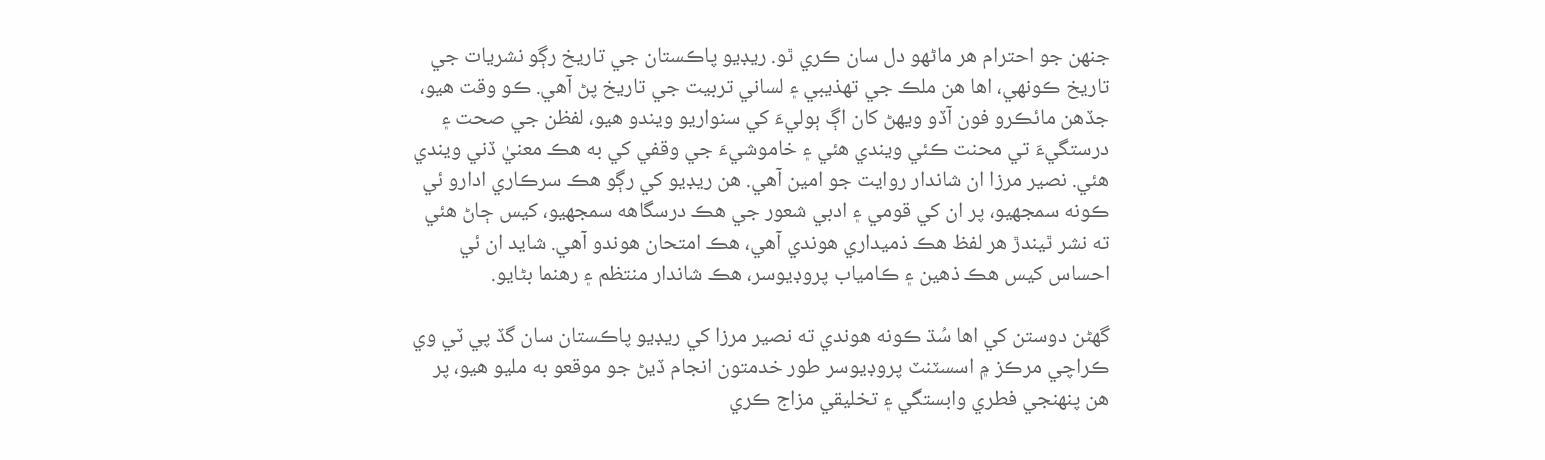جنهن جو احترام هر ماڻهو دل سان ڪري ٿو. ريڊيو پاڪستان جي تاريخ رڳو نشريات جي تاريخ ڪونهي، اها هن ملڪ جي تهذيبي ۽ لساني تربيت جي تاريخ پڻ آهي. ڪو وقت هيو، جڏهن مائڪرو فون آڏو ويهڻ کان اڳ ٻوليءَ کي سنواريو ويندو هيو، لفظن جي صحت ۽ درستگيءَ تي محنت ڪئي ويندي هئي ۽ خاموشيءَ جي وقفي کي به هڪ معنيٰ ڏني ويندي هئي. نصير مرزا ان شاندار روايت جو امين آهي. هن ريڊيو کي رڳو هڪ سرڪاري ادارو ئي ڪونه سمجهيو، پر ان کي قومي ۽ ادبي شعور جي هڪ درسگاهه سمجهيو، کيس ڄاڻ هئي ته نشر ٿيندڙ هر لفظ هڪ ذميداري هوندي آهي، هڪ امتحان هوندو آهي. شايد ان ئي احساس کيس هڪ ذهين ۽ ڪامياب پروڊيوسر، هڪ شاندار منتظم ۽ رهنما بڻايو.

گهڻن دوستن کي اها سُڌ ڪونه هوندي ته نصير مرزا کي ريڊيو پاڪستان سان گڏ پي ٽي وي ڪراچي مرڪز ۾ اسسٽنٽ پروڊيوسر طور خدمتون انجام ڏيڻ جو موقعو به مليو هيو، پر هن پنهنجي فطري وابستگي ۽ تخليقي مزاج ڪري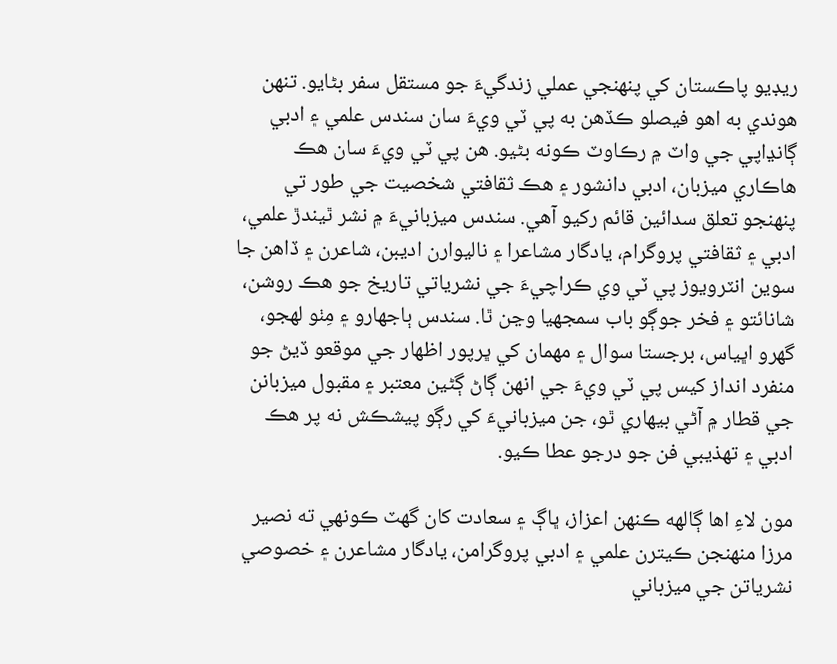ريڊيو پاڪستان کي پنهنجي عملي زندگيءَ جو مستقل سفر بڻايو. تنهن هوندي به اهو فيصلو ڪڏهن به پي ٽي ويءَ سان سندس علمي ۽ ادبي ڳانڍاپي جي واٽ ۾ رڪاوٽ ڪونه بڻيو. هن پي ٽي ويءَ سان هڪ هاڪاري ميزبان، ادبي دانشور ۽ هڪ ثقافتي شخصيت جي طور تي پنهنجو تعلق سدائين قائم رکيو آهي. سندس ميزبانيءَ ۾ نشر ٿيندڙ علمي، ادبي ۽ ثقافتي پروگرام، يادگار مشاعرا ۽ ناليوارن اديبن، شاعرن ۽ ڏاهن جا سوين انٽرويوز پي ٽي وي ڪراچيءَ جي نشرياتي تاريخ جو هڪ روشن، شانائتو ۽ فخر جوڳو باب سمجهيا وڃن ٿا. سندس ٻاجهارو ۽ مِٺو لهجو،  گهرو اڀياس، برجستا سوال ۽ مهمان کي ڀرپور اظهار جي موقعو ڏيڻ جو منفرد انداز کيس پي ٽي ويءَ جي انهن ڳاڻ ڳڻين معتبر ۽ مقبول ميزبانن جي قطار ۾ آڻي بيهاري ٿو، جن ميزبانيءَ کي رڳو پيشڪش نه پر هڪ ادبي ۽ تهذيبي فن جو درجو عطا ڪيو.

مون لاءِ اها ڳالهه ڪنهن اعزاز، ڀاڳ ۽ سعادت کان گهٽ ڪونهي ته نصير مرزا منهنجن ڪيترن علمي ۽ ادبي پروگرامن، يادگار مشاعرن ۽ خصوصي نشرياتن جي ميزباني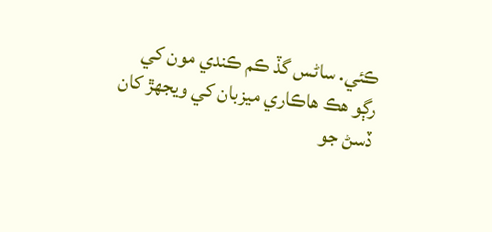ڪئي. ساڻس گڏ ڪم ڪندي مون کي رڳو هڪ هاڪاري ميزبان کي ويجهڙ کان ڏسڻ جو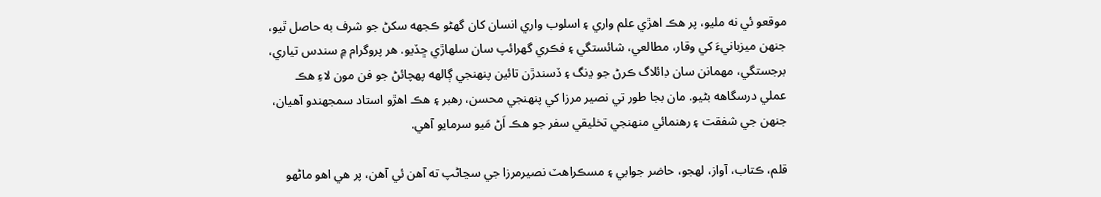موقعو ئي نه مليو، پر هڪ اهڙي علم واري ۽ اسلوب واري انسان کان گهڻو ڪجهه سکڻ جو شرف به حاصل ٿيو، جنهن ميزبانيءَ کي وقار، مطالعي، شائستگي ۽ فڪري گهرائپ سان سلهاڙي ڇڏيو. هر پروگرام ۾ سندس تياري، برجستگي، مهمانن سان ڊائلاگ ڪرڻ جو ڍنگ ۽ ڏسندڙن تائين پنهنجي ڳالهه پهچائڻ جو فن مون لاءِ هڪ عملي درسگاهه بڻيو. مان بجا طور تي نصير مرزا کي پنهنجي محسن، رهبر ۽ هڪ اهڙو استاد سمجهندو آهيان، جنهن جي شفقت ۽ رهنمائي منهنجي تخليقي سفر جو هڪ اَڻ مَيو سرمايو آهي.

قلم، ڪتاب، آواز، لهجو، حاضر جوابي ۽ مسڪراهٽ نصيرمرزا جي سڃاڻپ ته آهن ئي آهن، پر هي اهو ماڻهو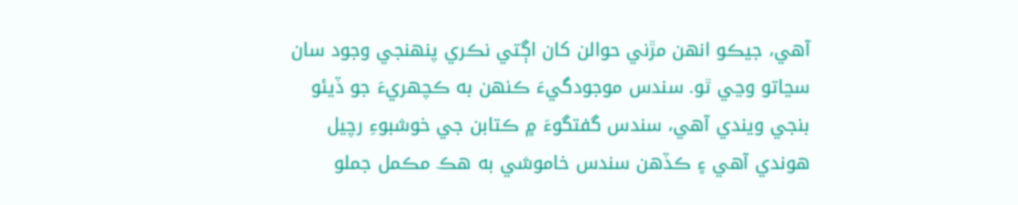آهي، جيڪو انهن مڙني حوالن کان اڳتي نڪري پنهنجي وجود سان سڃاتو وڃي ٿو. سندس موجودگيءَ ڪنهن به ڪچهريءَ جو ڏيئو بنجي ويندي آهي، سندس گفتگوءَ ۾ ڪتابن جي خوشبوءِ رچيل هوندي آهي ۽ ڪڏهن سندس خاموشي به هڪ مڪمل جملو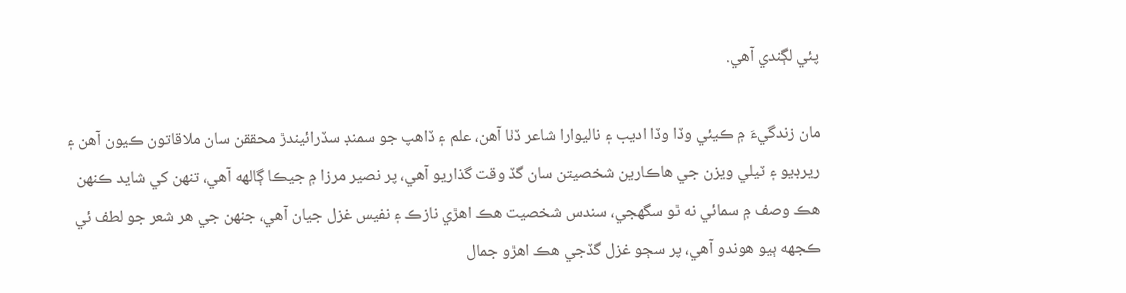پئي لڳندي آهي.

مان زندگيءَ ۾ ڪيئي وڏا وڏا اديب ۽ ناليوارا شاعر ڏٺا آهن، علم ۽ ڏاهپ جو سمنڊ سڏرائيندڙ محققن سان ملاقاتون ڪيون آهن ۽ ريرڊيو ۽ ٽيلي ويزن جي هاڪارين شخصيتن سان گڏ وقت گذاريو آهي، پر نصير مرزا ۾ جيڪا ڳالهه آهي، تنهن کي شايد ڪنهن هڪ وصف ۾ سمائي نه ٿو سگهجي، سندس شخصيت هڪ اهڙي نازڪ ۽ نفيس غزل جيان آهي، جنهن جي هر شعر جو لطف ئي ڪجهه ٻيو هوندو آهي، پر سڄو غزل گڏجي هڪ اهڙو جمال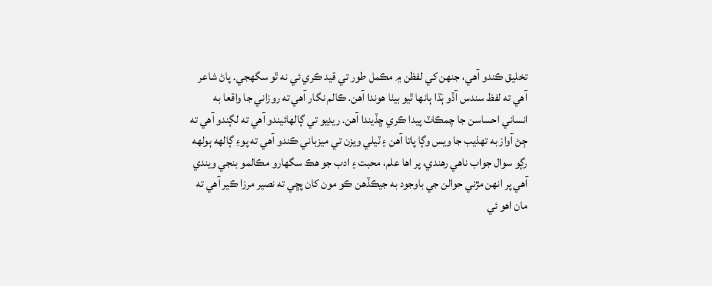تخليق ڪندو آهي، جنهن کي لفظن ۾ مڪمل طور تي قيد ڪري ئي نه ٿو سگهجي. پاڻ شاعر آهي ته لفظ سندس آڏو ٻَڌا ٻانها ٿيو بيٺا هوندا آهن. ڪالم نگار آهي ته روزاني جا واقعا به انساني احساسن جا چمڪاٽ پيدا ڪري ڇڏيندا آهن. ريڊيو تي ڳالهائيندو آهي ته لڳندو آهي ته ڄڻ آواز به تهذيب جا ويس وڳا پاتا آهن ۽ ٽيلي ويزن تي ميزباني ڪندو آهي ته پوءِ ڳالهه ٻولهه رڳو سوال جواب ناهي رهندي، پر اها علم، محبت ۽ ادب جو هڪ سگهارو مڪالمو بنجي ويندي آهي پر انهن مڙني حوالن جي باوجود به جيڪڏهن ڪو مون کان پڇي ته نصير مرزا ڪير آهي ته مان اهو ئي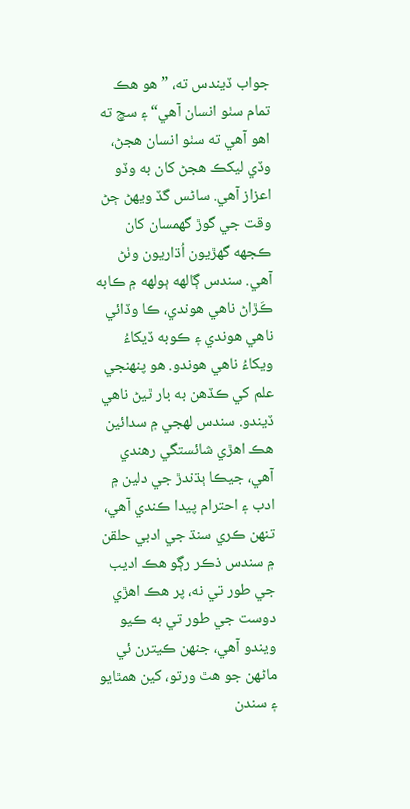جواب ڏيندس ته، ”هو هڪ تمام سٺو انسان آهي“ ۽ سچ ته اهو آهي ته سٺو انسان هجڻ، وڏي ليکڪ هجڻ کان به وڏو اعزاز آهي. ساڻس گڏ ويهڻ ڄڻ وقت جي گوڙ گهمسان کان ڪجهه گهڙيون اُڌاريون وٺڻ آهي. سندس ڳالهه ٻولهه ۾ ڪابه ڪَڙاڻ ناهي هوندي، ڪا وڏائي ناهي هوندي ۽ ڪوبه ڏيکاءُ ويکاءُ ناهي هوندو. هو پنهنجي علم کي ڪڏهن به بار ٿيڻ ناهي ڏيندو. سندس لهجي ۾ سدائين هڪ اهڙي شائستگي رهندي آهي، جيڪا ٻڌندڙ جي دلين ۾ ادب ۽ احترام پيدا ڪندي آهي، تنهن ڪري سنڌ جي ادبي حلقن ۾ سندس ذڪر رڳو هڪ اديب جي طور تي نه، پر هڪ اهڙي دوست جي طور تي به ڪيو ويندو آهي، جنهن ڪيترن ئي ماڻهن جو هٿ ورتو، کين همٿايو ۽ سندن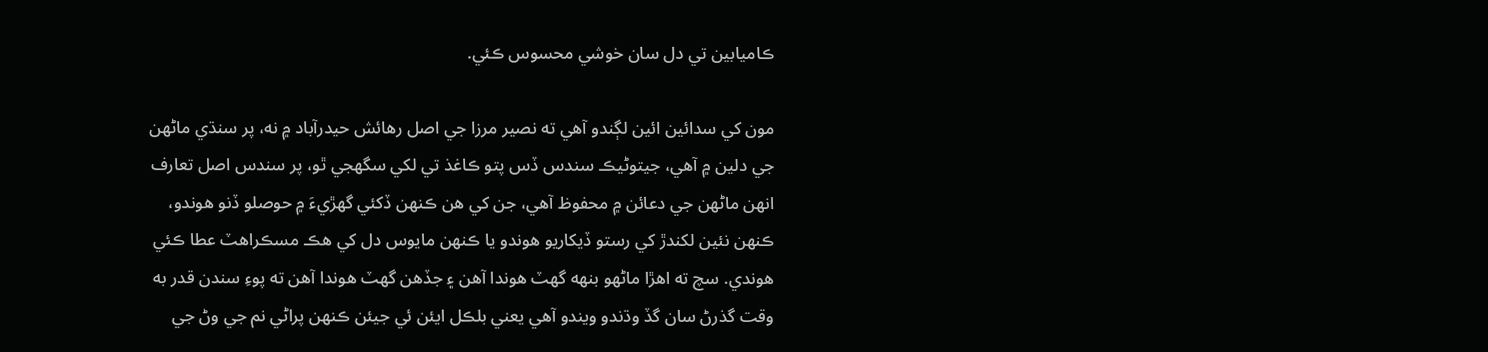ڪاميابين تي دل سان خوشي محسوس ڪئي.

مون کي سدائين ائين لڳندو آهي ته نصير مرزا جي اصل رهائش حيدرآباد ۾ نه، پر سنڌي ماڻهن جي دلين ۾ آهي، جيتوڻيڪ سندس ڏس پتو ڪاغذ تي لکي سگهجي ٿو، پر سندس اصل تعارف انهن ماڻهن جي دعائن ۾ محفوظ آهي، جن کي هن ڪنهن ڏکئي گهڙيءَ ۾ حوصلو ڏنو هوندو، ڪنهن نئين لکندڙ کي رستو ڏيکاريو هوندو يا ڪنهن مايوس دل کي هڪ مسڪراهٽ عطا ڪئي هوندي. سچ ته اهڙا ماڻهو بنهه گهٽ هوندا آهن ۽ جڏهن گهٽ هوندا آهن ته پوءِ سندن قدر به وقت گذرڻ سان گڏ وڌندو ويندو آهي يعني بلڪل ايئن ئي جيئن ڪنهن پراڻي نم جي وڻ جي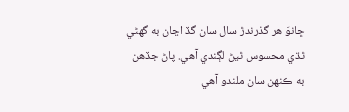ڇانوَ هر گذرندڙ سال سان گڏ اڃان به گهڻي ٿڌي محسوس ٿيڻ لڳندي آهي. پاڻ جڏهن به ڪنهن سان ملندو آهي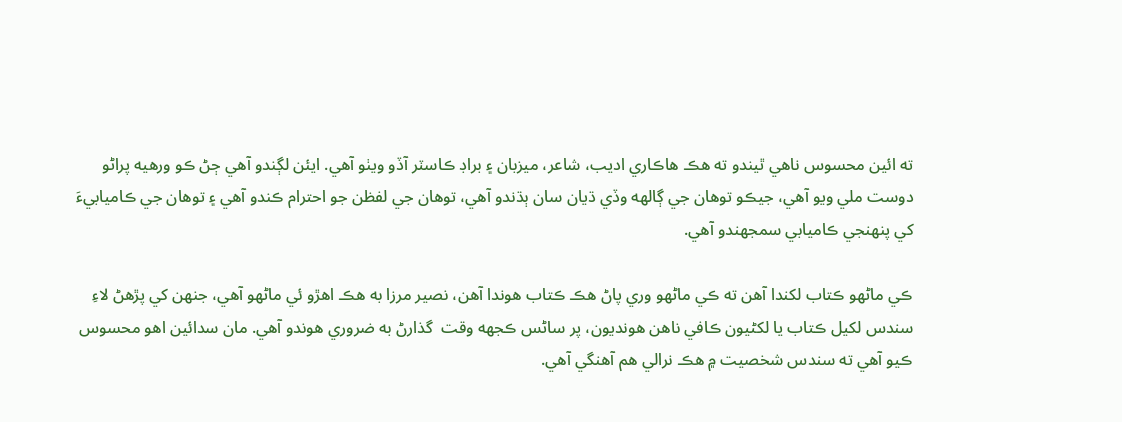ته ائين محسوس ناهي ٿيندو ته هڪ هاڪاري اديب، شاعر، ميزبان ۽ براڊ ڪاسٽر آڏو ويٺو آهي. ايئن لڳندو آهي ڄڻ ڪو ورهيه پراڻو دوست ملي ويو آهي، جيڪو توهان جي ڳالهه وڏي ڌيان سان ٻڌندو آهي، توهان جي لفظن جو احترام ڪندو آهي ۽ توهان جي ڪاميابيءَ کي پنهنجي ڪاميابي سمجهندو آهي.

ڪي ماڻهو ڪتاب لکندا آهن ته ڪي ماڻهو وري پاڻ هڪ ڪتاب هوندا آهن، نصير مرزا به هڪ اهڙو ئي ماڻهو آهي، جنهن کي پڙهڻ لاءِ سندس لکيل ڪتاب يا لکڻيون ڪافي ناهن هونديون، پر ساڻس ڪجهه وقت  گذارڻ به ضروري هوندو آهي. مان سدائين اهو محسوس ڪيو آهي ته سندس شخصيت ۾ هڪ نرالي هم آهنگي آهي.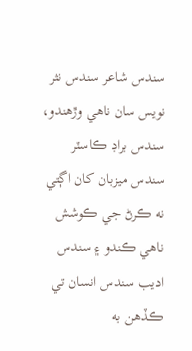سندس شاعر سندس نثر نويس سان ناهي وڙهندو، سندس براڊ ڪاسٽر سندس ميزبان کان اڳتي نه ڪرڻ جي ڪوشش ناهي ڪندو ۽ سندس اديب سندس انسان تي ڪڏهن به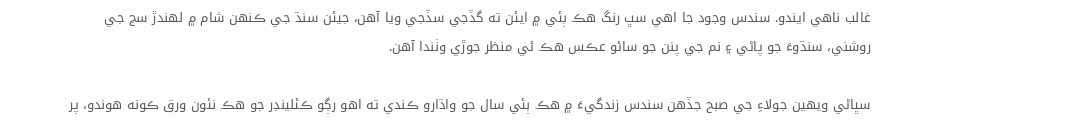غالب ناهي ايندو. سندس وجود جا اهي سڀ رنگ هڪ ٻئي ۾ ايئن ته گڏجي سڏجي ويا آهن، جيئن سنڌ جي ڪنهن شام ۾ لهندڙ سج جي روشني، سنڌوءَ جو پاڻي ۽ نم جي پنن جو سائو عڪس هڪ ئي منظر جوڙي وٺندا آهن.

سڀاڻي ويهين جولاءِ جي صبح جڏهن سندس زندگيءَ ۾ هڪ ٻئي سال جو واڌارو ڪندي ته اهو رڳو ڪئلينڊر جو هڪ نئون ورق ڪونه هوندو، پر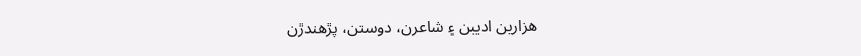هزارين اديبن ۽ شاعرن، دوستن، پڙهندڙن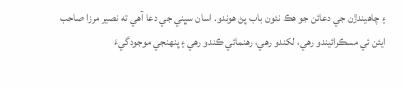۽ چاهيندڙن جي دعائن جو هڪ نئون باب پڻ هوندو. اسان سڀني جي دعا آهي ته نصير مرزا صاحب ايئن ئي مسڪرائيندو رهي، لکندو رهي، رهنمائي ڪندو رهي ۽ پنهنجي موجودگيءَ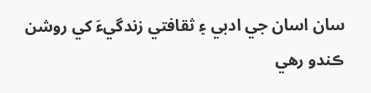سان اسان جي ادبي ۽ ثقافتي زندگيءَ کي روشن ڪندو رهي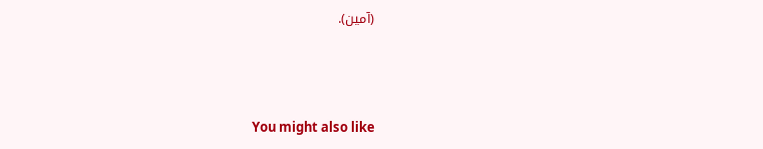(آمين).



You might also like